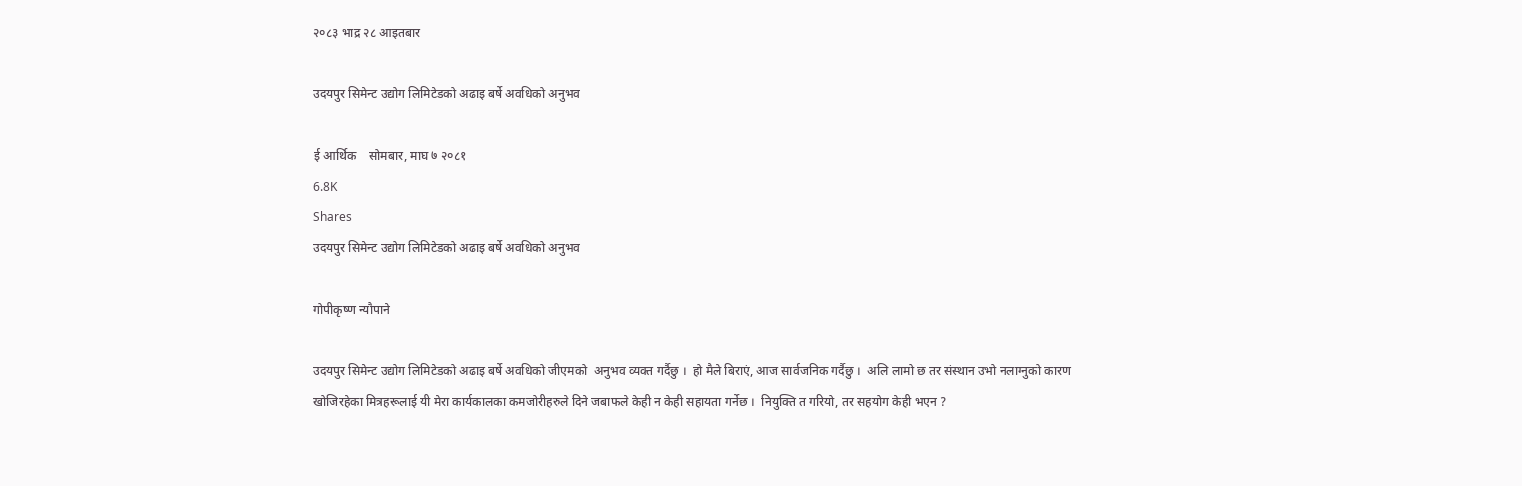२०८३ भाद्र २८ आइतबार

उदयपुर सिमेन्ट उद्योग लिमिटेडको अढाइ बर्षे अवधिको अनुभव

ई आर्थिक    सोमबार, माघ ७ २०८१
6.8K
Shares
उदयपुर सिमेन्ट उद्योग लिमिटेडको अढाइ बर्षे अवधिको अनुभव

गोपीकृष्ण न्यौपाने

उदयपुर सिमेन्ट उद्योग लिमिटेडको अढाइ बर्षे अवधिको जीएमको  अनुभव व्यक्त गर्दैछु ।  हो मैले बिराएं, आज सार्वजनिक गर्दैछु ।  अलि लामो छ तर संस्थान उभो नलाग्नुको कारण खोजिरहेका मित्रहरूलाई यी मेरा कार्यकालका कमजोरीहरुले दिने जबाफले केही न केही सहायता गर्नेछ ।  नियुक्ति त गरियो, तर सहयोग केही भएन ?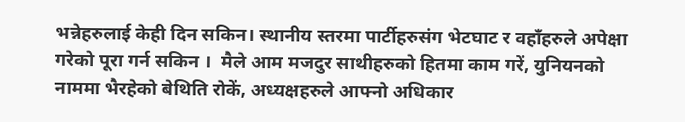भन्नेहरुलाई केही दिन सकिन। स्थानीय स्तरमा पार्टीहरुसंग भेटघाट र वहाँहरुले अपेक्षा गरेको पूरा गर्न सकिन ।  मैले आम मजदुर साथीहरुको हितमा काम गरें, युनियनको नाममा भैरहेको बेथिति रोकें, अध्यक्षहरुले आफ्नो अधिकार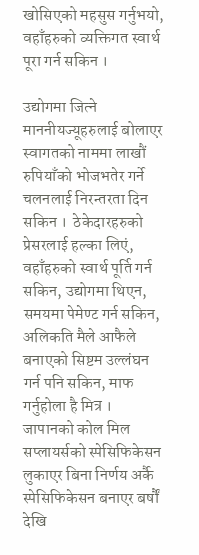खोसिएको महसुस गर्नुभयो, वहाँहरुको व्यक्तिगत स्वार्थ पूरा गर्न सकिन ।

उद्योगमा जित्ने माननीयज्यूहरुलाई बोलाएर स्वागतको नाममा लाखौं रुपियाँको भोजभतेर गर्ने चलनलाई निरन्तरता दिन सकिन ।  ठेकेदारहरुको प्रेसरलाई हल्का लिएं, वहाँहरुको स्वार्थ पूर्ति गर्न सकिन, उद्योगमा थिएन, समयमा पेमेण्ट गर्न सकिन, अलिकति मैले आफैले बनाएको सिष्टम उल्लंघन गर्न पनि सकिन, माफ गर्नुहोला है मित्र ।
जापानको कोल मिल सप्लायर्सको स्पेसिफिकेसन लुकाएर बिना निर्णय अर्कै स्पेसिफिकेसन बनाएर बर्षौं देखि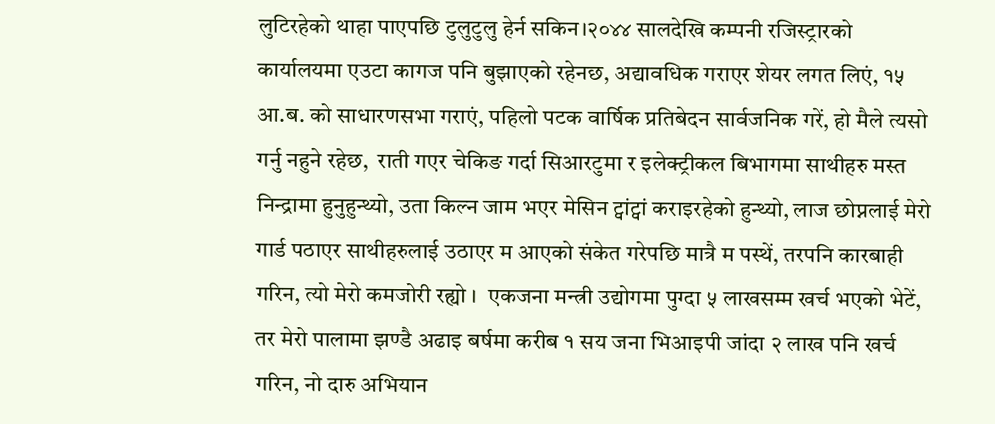लुटिरहेको थाहा पाएपछि टुलुटुलु हेर्न सकिन।२०४४ सालदेखि कम्पनी रजिस्ट्रारको कार्यालयमा एउटा कागज पनि बुझाएको रहेनछ, अद्यावधिक गराएर शेयर लगत लिएं, १५ आ.ब. को साधारणसभा गराएं, पहिलो पटक वार्षिक प्रतिबेदन सार्वजनिक गरें, हो मैले त्यसो गर्नु नहुने रहेछ,  राती गएर चेकिङ गर्दा सिआरटुमा र इलेक्ट्रीकल बिभागमा साथीहरु मस्त निन्द्रामा हुनुहुन्थ्यो, उता किल्न जाम भएर मेसिन ट्वांट्वां कराइरहेको हुन्थ्यो, लाज छोप्नलाई मेरो गार्ड पठाएर साथीहरुलाई उठाएर म आएको संकेत गरेपछि मात्रै म पस्थें, तरपनि कारबाही गरिन, त्यो मेरो कमजोरी रह्यो ।  एकजना मन्त्री उद्योगमा पुग्दा ५ लाखसम्म खर्च भएको भेटें, तर मेरो पालामा झण्डै अढाइ बर्षमा करीब १ सय जना भिआइपी जांदा २ लाख पनि खर्च गरिन, नो दारु अभियान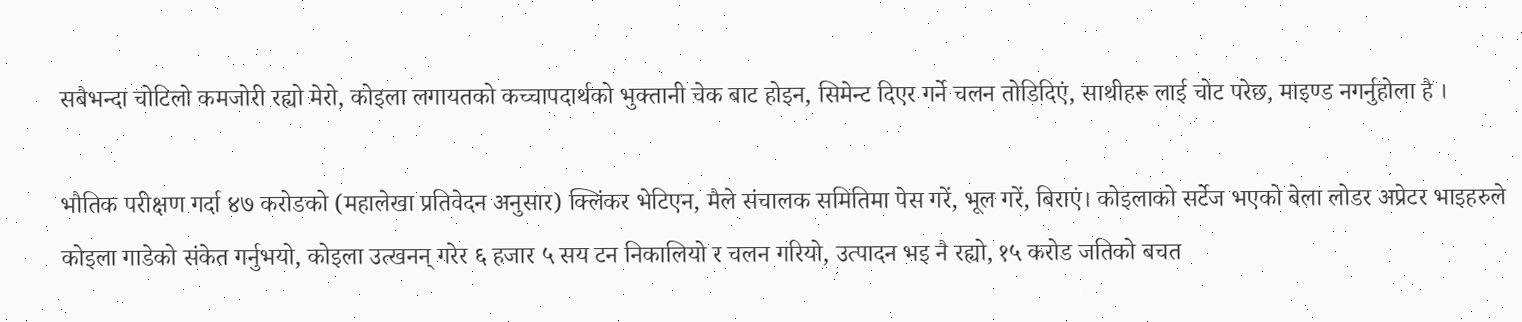सबैभन्दा चोटिलो कमजोरी रह्यो मेरो, कोइला लगायतको कच्चापदार्थको भुक्तानी चेक बाट होइन, सिमेन्ट दिएर गर्ने चलन तोडिदिएं, साथीहरू लाई चोट परेछ, माइण्ड नगर्नुहोला है ।

भौतिक परीक्षण गर्दा ४७ करोडको (महालेखा प्रतिवेदन अनुसार) क्लिंकर भेटिएन, मैले संचालक समितिमा पेस गरें, भूल गरें, बिराएं। कोइलाको सर्टेज भएको बेला लोडर अप्रेटर भाइहरुले कोइला गाडेको संकेत गर्नुभयो, कोइला उत्खनन् गरेर ६ हजार ५ सय टन निकालियो र चलन गरियो, उत्पादन भइ नै रह्यो, १५ करोड जतिको बचत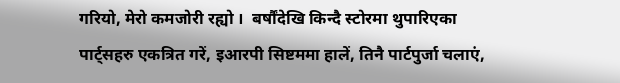गरियो, मेरो कमजोरी रह्यो ।  बर्षौंदेखि किन्दै स्टोरमा थुपारिएका पार्ट्सहरु एकत्रित गरें, इआरपी सिष्टममा हालें, तिनै पार्टपुर्जा चलाएं,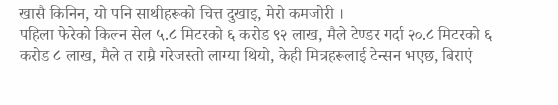खासै किनिन, यो पनि साथीहरूको चित्त दुखाइ, मेरो कमजोरी ।
पहिला फेरेको किल्न सेल ५.८ मिटरको ६ करोड ९२ लाख, मैले टेण्डर गर्दा २०.८ मिटरको ६ करोड ८ लाख, मैले त राम्रै गरेजस्तो लाग्या थियो, केही मित्रहरूलाई टेन्सन भएछ, बिराएं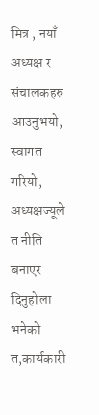मित्र , नयाँ अध्यक्ष र संचालकहरु आउनुभयो, स्वागत गरियो, अध्यक्षज्यूले त नीति बनाएर दिनुहोला भनेको त,कार्यकारी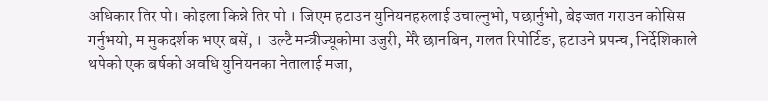अधिकार तिर पो। कोइला किन्ने तिर पो । जिएम हटाउन युनियनहरुलाई उचाल्नुभो, पछार्नुभो, बेइज्जत गराउन कोसिस गर्नुभयो, म मुकदर्शक भएर बसें, ।  उल्टै मन्त्रीज्यूकोमा उजुरी, मेरै छानबिन, गलत रिपोर्टिङ, हटाउने प्रपन्च, निर्देशिकाले थपेको एक बर्षको अवधि युनियनका नेतालाई मजा,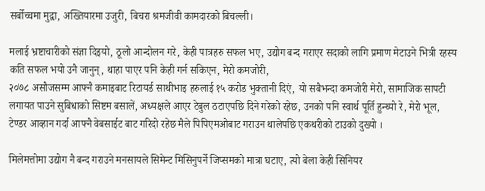सर्बोच्चमा मुद्वा, अख्तियारमा उजुरी, बिचरा श्रमजीवी कामदारको बिचल्ली।

मलाई भ्रष्टाचारीको संज्ञा दिइयो, ठूलो आन्दोलन गरे, केही पात्रहरु सफल भए, उद्योग बन्द गराएर सदाको लागि प्रमाण मेटाउने भित्री रहस्य कति सफल भयो उनै जानुन्, थाहा पाएर पनि केही गर्न सकिएन, मेरो कमजोरी,
२०७८ असौजसम्म आफ्नै कमाइबाट रिटायर्ड साथीभाइ हरुलाई १५ करोड भुक्तानी दिएं, यो सबैभन्दा कमजोरी मेरो, सामाजिक सापटी लगायत पाउने सुबिधाको सिष्टम बसालें, अध्यक्षले आएर टेबुल ठटाएपछि दिने गरेको रहेछ, उनको पनि स्वार्थ पूर्ति हुन्थ्यो रे, मेरो भूल,
टेण्डर आव्हान गर्दा आफ्नै वेबसाईट बाट गरिदो रहेछ मैले पिपिएमओबाट गराउन थालेपछि एकथरीको टाउको दुख्यो ।

मिलेमत्तोमा उद्योग नै बन्द गराउने मनसायले सिमेन्ट मिसिनुपर्ने जिप्समको मात्रा घटाए, त्यो बेला केही सिनियर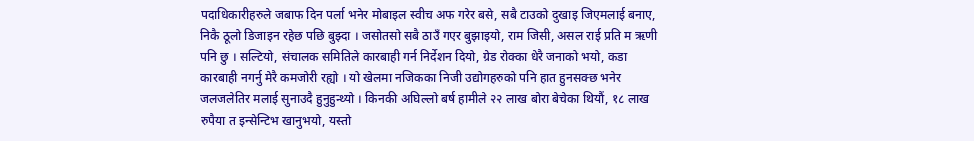पदाधिकारीहरुले जबाफ दिन पर्ला भनेर मोबाइल स्वीच अफ गरेर बसे, सबै टाउको दुखाइ जिएमलाई बनाए, निकै ठूलो डिजाइन रहेछ पछि बुझ्दा । जसोतसो सबै ठाउँ गएर बुझाइयो, राम जिसी, असल राई प्रति म ऋणी पनि छु । सल्टियो, संचालक समितिले कारबाही गर्न निर्देशन दियो, ग्रेड रोक्का धेरै जनाको भयो, कडा कारबाही नगर्नु मेरै कमजोरी रह्यो । यो खेलमा नजिकका निजी उद्योगहरुको पनि हात हुनसक्छ भनेर जलजलेतिर मलाई सुनाउदै हुनुहुन्थ्यो । किनकी अघिल्लो बर्ष हामीले २२ लाख बोरा बेचेका थियौं, १८ लाख रुपैया त इन्सेन्टिभ खानुभयो, यस्तो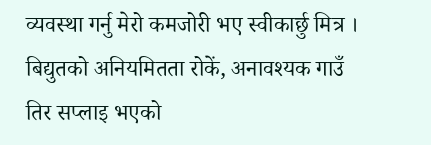व्यवस्था गर्नु मेरो कमजोरी भए स्वीकार्छु मित्र ।
बिद्युतको अनियमितता रोकें, अनावश्यक गाउँ तिर सप्लाइ भएको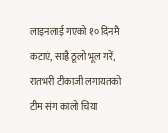लाइनलाई गएको १० दिनमै कटाएं, साह्रै ठूलो भूल गरें, रातभरी टीकाजी लगायतको टीम संग कालो चिया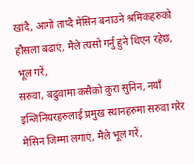खांदै, आगो ताप्दै मेसिन बनाउने श्रमिकहरुको हौसला बढाएं, मैले त्यसो गर्नु हुने थिएन रहेछ, भूल गरें,
सरुवा, बढुवामा कसैको कुरा सुनिन, नयाँ इन्जिनियरहरुलाई प्रमुख स्थानहरुमा सरुवा गरेर मेसिन जिम्मा लगाएं, मैले भूल गरें,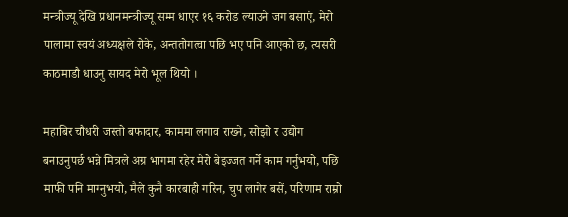मन्त्रीज्यू देखि प्रधानमन्त्रीज्यू सम्म धाएर १६ करोड ल्याउने जग बसाएं, मेरो पालामा स्वयं अध्यक्षले रोके, अन्ततोगत्वा पछि भए पनि आएको छ, त्यसरी काठमाडौ धाउनु सायद मेरो भूल थियो ।

महाबिर चौधरी जस्तो बफादार, काममा लगाव राख्ने, सोझो र उद्योग बनाउनुपर्छ भन्ने मित्रले अग्र भागमा रहेर मेरो बेइज्जत गर्ने काम गर्नुभयो, पछि माफी पनि माग्नुभयो, मैले कुनै कारबाही गरिन, चुप लागेर बसें, परिणाम राम्रो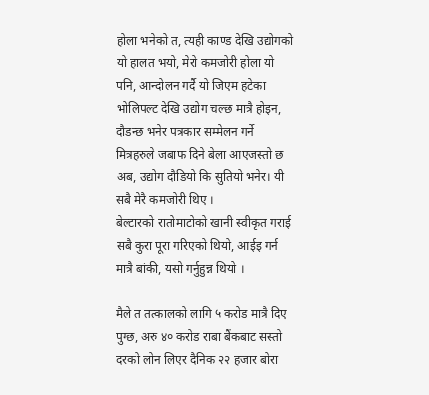होला भनेको त, त्यही काण्ड देखि उद्योगको यो हालत भयो, मेरो कमजोरी होला यो पनि, आन्दोलन गर्दै यो जिएम हटेका भोलिपल्ट देखि उद्योग चल्छ मात्रै होइन, दौडन्छ भनेर पत्रकार सम्मेलन गर्ने मित्रहरुले जबाफ दिने बेला आएजस्तो छ अब, उद्योग दौडियो कि सुतियो भनेर। यी सबै मेरै कमजोरी थिए ।
बेल्टारको रातोमाटोको खानी स्वीकृत गराई सबै कुरा पूरा गरिएको थियो, आईइ गर्न मात्रै बांकी, यसो गर्नुहुन्न थियो ।

मैले त तत्कालको लागि ५ करोड मात्रै दिए पुग्छ, अरु ४० करोड राबा बैंकबाट सस्तो दरको लोन लिएर दैनिक २२ हजार बोरा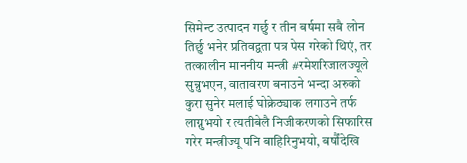सिमेन्ट उत्पादन गर्छु र तीन बर्षमा सबै लोन तिर्छु भनेर प्रतिवद्वता पत्र पेस गरेको थिएं, तर तत्कालीन माननीय मन्त्री #रमेशरिजालज्यूले सुन्नुभएन, वातावरण बनाउने भन्दा अरुको कुरा सुनेर मलाई घोक्रेठ्याक लगाउने तर्फ लाग्नुभयो र त्यतीबेलै निजीकरणको सिफारिस गरेर मन्त्रीज्यू पनि बाहिरिनुभयो, बर्षौंदेखि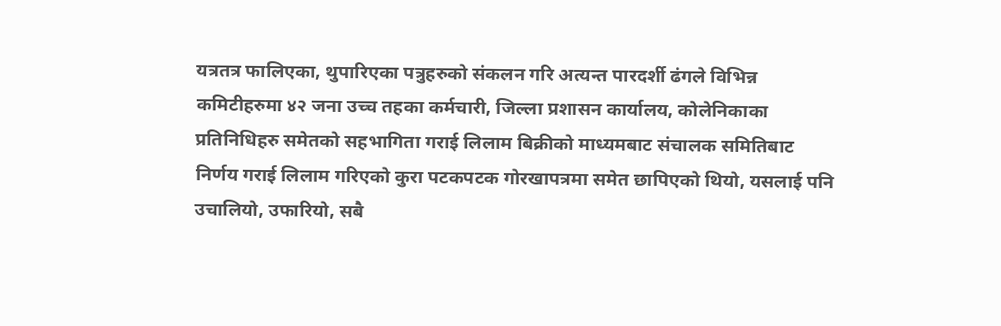यत्रतत्र फालिएका, थुपारिएका पत्रुहरुको संकलन गरि अत्यन्त पारदर्शी ढंगले विभिन्न कमिटीहरुमा ४२ जना उच्च तहका कर्मचारी, जिल्ला प्रशासन कार्यालय, कोलेनिकाका प्रतिनिधिहरु समेतको सहभागिता गराई लिलाम बिक्रीको माध्यमबाट संचालक समितिबाट निर्णय गराई लिलाम गरिएको कुरा पटकपटक गोरखापत्रमा समेत छापिएको थियो, यसलाई पनि उचालियो, उफारियो, सबै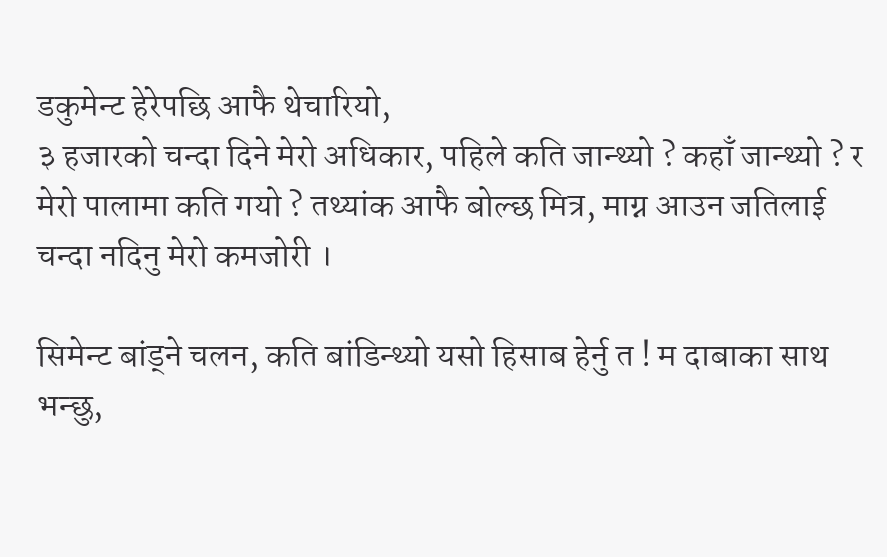डकुमेन्ट हेरेपछि आफै थेचारियो,
३ हजारको चन्दा दिने मेरो अधिकार, पहिले कति जान्थ्यो ? कहाँ जान्थ्यो ? र मेरो पालामा कति गयो ? तथ्यांक आफै बोल्छ मित्र, माग्न आउन जतिलाई चन्दा नदिनु मेरो कमजोरी ।

सिमेन्ट बांड्ने चलन, कति बांडिन्थ्यो यसो हिसाब हेर्नु त ! म दाबाका साथ भन्छु,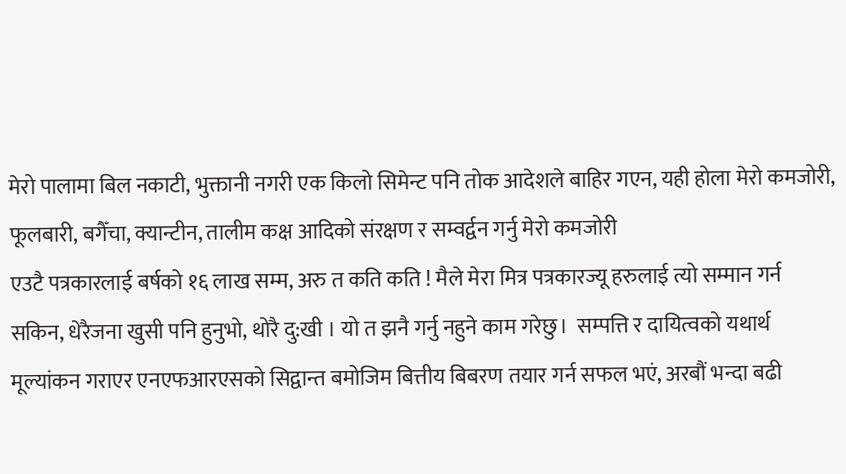मेरो पालामा बिल नकाटी, भुक्तानी नगरी एक किलो सिमेन्ट पनि तोक आदेशले बाहिर गएन, यही होला मेरो कमजोरी, फूलबारी, बगैँचा, क्यान्टीन, तालीम कक्ष आदिको संरक्षण र सम्वर्द्वन गर्नु मेरो कमजोरी
एउटै पत्रकारलाई बर्षको १६ लाख सम्म, अरु त कति कति ! मैले मेरा मित्र पत्रकारज्यू हरुलाई त्यो सम्मान गर्न सकिन, धेरैजना खुसी पनि हुनुभो, थोरै दु:खी । यो त झनै गर्नु नहुने काम गरेछु।  सम्पत्ति र दायित्वको यथार्थ मूल्यांकन गराएर एनएफआरएसको सिद्वान्त बमोजिम बित्तीय बिबरण तयार गर्न सफल भएं, अरबौं भन्दा बढी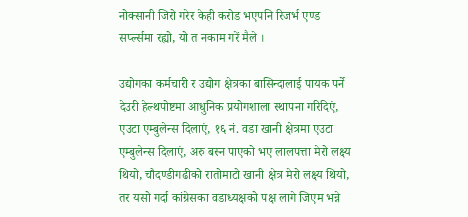नोक्सानी जिरो गरेर केही करोड भएपनि रिजर्भ एण्ड सर्प्ल्समा रह्यो, यो त नकाम गरें मैले ।

उद्योगका कर्मचारी र उद्योग क्षेत्रका बासिन्दालाई पायक पर्ने देउरी हेल्थपोष्टमा आधुनिक प्रयोगशाला स्थापना गरिदिएं, एउटा एम्बुलेन्स दिलाएं, १६ नं. वडा खानी क्षेत्रमा एउटा एम्बुलेन्स दिलाएं, अरु बस्न पाएको भए लालपत्ता मेरो लक्ष्य थियो, चौदण्डीगढीको रातोमाटो खानी क्षेत्र मेरो लक्ष्य थियो, तर यसो गर्दा कांग्रेसका वडाध्यक्षको पक्ष लागे जिएम भन्ने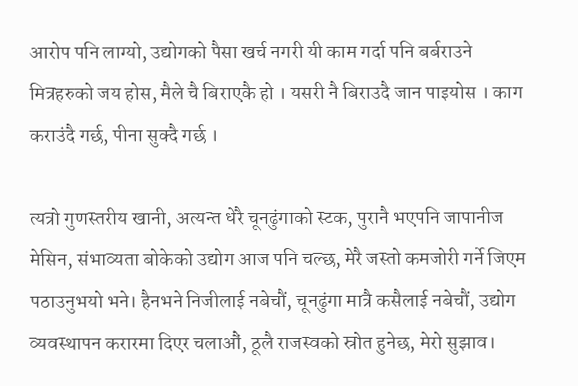आरोप पनि लाग्यो, उद्योगको पैसा खर्च नगरी यी काम गर्दा पनि बर्बराउने मित्रहरुको जय होस, मैले चै बिराएकै हो । यसरी नै बिराउदै जान पाइयोस । काग कराउंदै गर्छ, पीना सुक्दै गर्छ ।

त्यत्रो गुणस्तरीय खानी, अत्यन्त धेरै चूनढुंगाको स्टक, पुरानै भएपनि जापानीज मेसिन, संभाव्यता बोकेको उद्योग आज पनि चल्छ, मेरै जस्तो कमजोरी गर्ने जिएम पठाउनुभयो भने। हैनभने निजीलाई नबेचौं, चूनढुंगा मात्रै कसैलाई नबेचौं, उद्योग व्यवस्थापन करारमा दिएर चलाऔं, ठूलै राजस्वको स्रोत हुनेछ, मेरो सुझाव।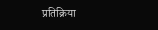प्रतिक्रिया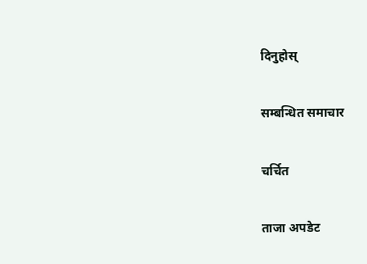दिनुहोस्

सम्बन्धित समाचार

चर्चित

ताजा अपडेट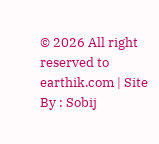© 2026 All right reserved to earthik.com | Site By : Sobij